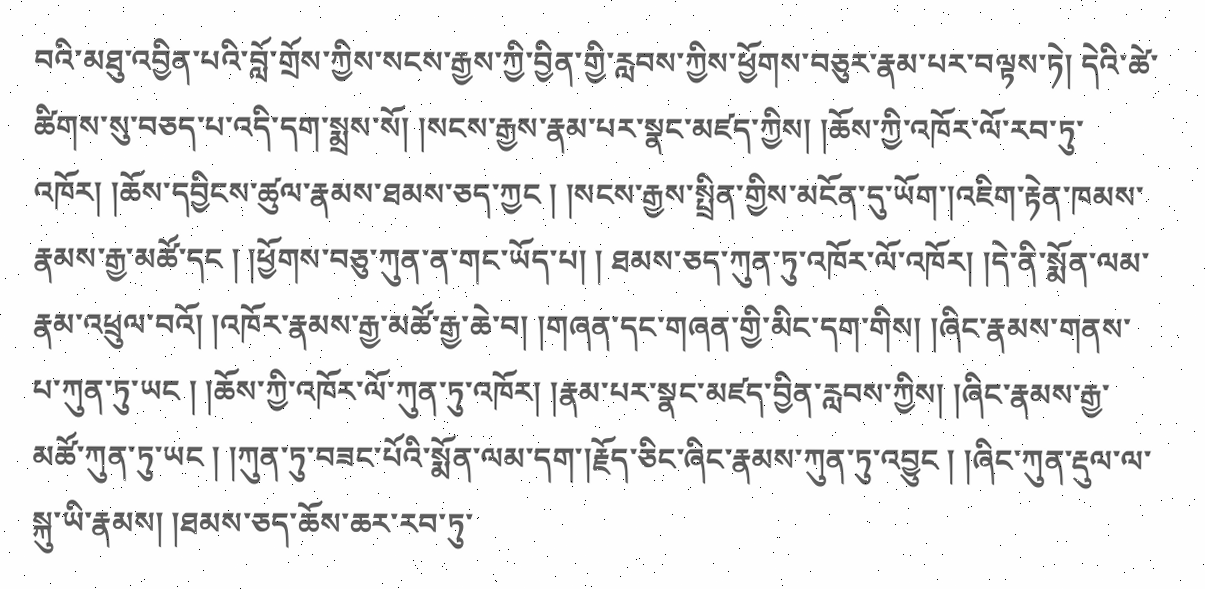བའི་མཐུ་འབྱིན་པའི་བློ་གྲོས་ཀྱིས་སངས་རྒྱས་ཀྱི་བྱིན་གྱི་རླབས་ཀྱིས་ཕྱོགས་བཅུར་རྣམ་པར་བལྟས་ཏེ། དེའི་ཚེ་ཚིགས་སུ་བཅད་པ་འདི་དག་སྨྲས་སོ། །སངས་རྒྱས་རྣམ་པར་སྣང་མཛད་ཀྱིས། །ཆོས་ཀྱི་འཁོར་ལོ་རབ་ཏུ་འཁོར། །ཆོས་དབྱིངས་ཚུལ་རྣམས་ཐམས་ཅད་ཀྱང ། །སངས་རྒྱས་སྤྲིན་གྱིས་མངོན་དུ་ཡོག་།འཇིག་རྟེན་ཁམས་རྣམས་རྒྱ་མཚོ་དང ། །ཕྱོགས་བཅུ་ཀུན་ན་གང་ཡོད་པ། ། ཐམས་ཅད་ཀུན་ཏུ་འཁོར་ལོ་འཁོར། །དེ་ནི་སྨོན་ལམ་རྣམ་འཕྲུལ་བའོ། །འཁོར་རྣམས་རྒྱ་མཚོ་རྒྱ་ཆེ་བ། །གཞན་དང་གཞན་གྱི་མིང་དག་གིས། །ཞིང་རྣམས་གནས་པ་ཀུན་ཏུ་ཡང ། །ཆོས་ཀྱི་འཁོར་ལོ་ཀུན་ཏུ་འཁོར། །རྣམ་པར་སྣང་མཛད་བྱིན་རླབས་ཀྱིས། །ཞིང་རྣམས་རྒྱ་མཚོ་ཀུན་ཏུ་ཡང ། །ཀུན་ཏུ་བཟང་པོའི་སྨོན་ལམ་དག་།རྗོད་ཅིང་ཞིང་རྣམས་ཀུན་ཏུ་འབྱུང ། །ཞིང་ཀུན་རྡུལ་ལ་སྐུ་ཡི་རྣམས། །ཐམས་ཅད་ཆོས་ཆར་རབ་ཏུ་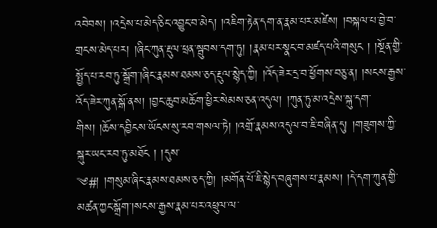འབེབས། །འདྲེས་པ་མེད་ཅིང་འབྱུང་བ་མེད། །འཇིག་རྟེན་དག་ན་རྣམ་པར་མཛེས། །བསྐལ་པ་བྱེ་བ་གྲངས་མེད་པར། །ཞིང་ཀུན་རྡུལ་ཕྲན་སྦུབས་དག་ཏུ། །རྣམ་པར་སྣང་བ་མཛད་པའི་གསུང ། །སྔོན་གྱི་སྤྱོད་པ་རབ་ཏུ་སྒྲོག་།ཞིང་རྣམས་ཐམས་ཅད་རྡུལ་སྙེད་ཀྱི། །འོད་ཟེར་དྲ་བ་ཕྱོགས་བཅུ་ན། །སངས་རྒྱས་འོད་ཟེར་ཀུན་སྒོ་ནས། །བྱང་ཆུབ་མཆོག་ཕྱིར་སེམས་ཅན་འདུལ། །ཀུན་ཏུ་མ་འདྲེས་སྐུ་དག་གིས། །ཆོས་དབྱིངས་ཡོངས་སུ་རབ་གསལ་ཏེ། །འགྲོ་རྣམས་འདུལ་བ་ཇི་བཞིན་དུ། །གཟུགས་ཀྱི་སྐུར་ཡང་རབ་ཏུ་མཐོང ། །དུས་
༄#། །གསུམ་ཞིང་རྣམས་ཐམས་ཅད་ཀྱི། །མགོན་པོ་ཇི་སྙེད་བཞུགས་པ་རྣམས། །དེ་དག་ཀུན་གྱི་མཚན་ཀྱང་སྒྲོག་།སངས་རྒྱས་རྣམ་པར་འཕྲུལ་ལ་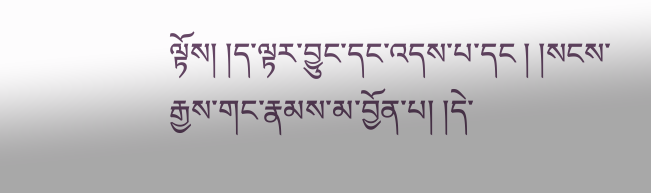ལྟོས། །ད་ལྟར་བྱུང་དང་འདས་པ་དང ། །སངས་རྒྱས་གང་རྣམས་མ་བྱོན་པ། །དེ་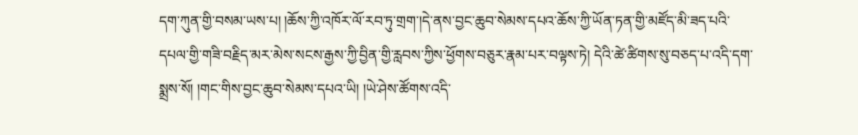དག་ཀུན་གྱི་བསམ་ཡས་པ། །ཆོས་ཀྱི་འཁོར་ལོ་རབ་ཏུ་གྲག་།དེ་ནས་བྱང་ཆུབ་སེམས་དཔའ་ཆོས་ཀྱི་ཡོན་ཏན་གྱི་མཛོད་མི་ཟད་པའི་དཔལ་གྱི་གཟི་བརྗིད་མར་མེས་སངས་རྒྱས་ཀྱི་བྱིན་གྱི་རླབས་ཀྱིས་ཕྱོགས་བཅུར་རྣམ་པར་བལྟས་ཏེ། དེའི་ཚེ་ཚིགས་སུ་བཅད་པ་འདི་དག་སྨྲས་སོ། །གང་གིས་བྱང་ཆུབ་སེམས་དཔའ་ཡི། །ཡེ་ཤེས་ཚོགས་འདི་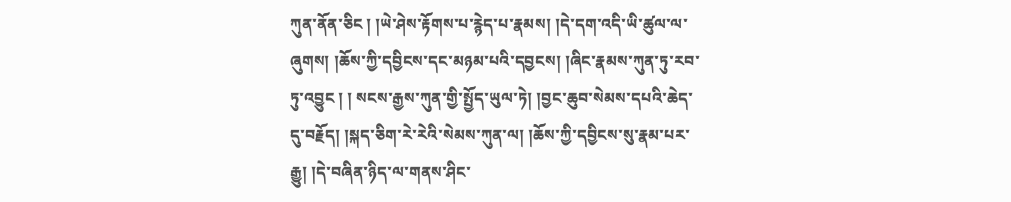ཀུན་ནོན་ཅིང ། །ཡེ་ཤེས་རྟོགས་པ་རྙེད་པ་རྣམས། །དེ་དག་འདི་ཡི་ཚུལ་ལ་ཞུགས། །ཆོས་ཀྱི་དབྱིངས་དང་མཉམ་པའི་དབྱངས། །ཞིང་རྣམས་ཀུན་ཏུ་རབ་ཏུ་འབྱུང ། ། སངས་རྒྱས་ཀུན་གྱི་སྤྱོད་ཡུལ་ཏེ། །བྱང་ཆུབ་སེམས་དཔའི་ཆེད་དུ་བརྗོད། །སྐད་ཅིག་རེ་རེའི་སེམས་ཀུན་ལ། །ཆོས་ཀྱི་དབྱིངས་སུ་རྣམ་པར་རྒྱུ། །དེ་བཞིན་ཉིད་ལ་གནས་ཤིང་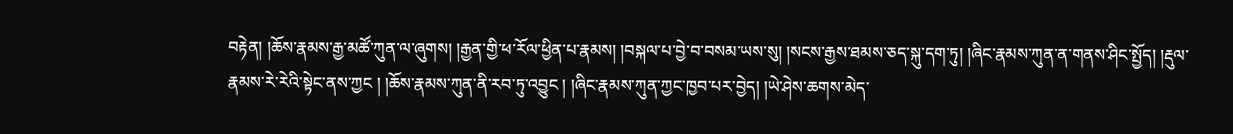བརྟེན། །ཆོས་རྣམས་རྒྱ་མཚོ་ཀུན་ལ་ཞུགས། །རྒྱན་གྱི་ཕ་རོལ་ཕྱིན་པ་རྣམས། །བསྐལ་པ་བྱེ་བ་བསམ་ཡས་སུ། །སངས་རྒྱས་ཐམས་ཅད་སྐུ་དག་ཏུ། །ཞིང་རྣམས་ཀུན་ན་གནས་ཤིང་སྤྱོད། །རྡུལ་རྣམས་རེ་རེའི་སྟེང་ནས་ཀྱང ། །ཆོས་རྣམས་ཀུན་ནི་རབ་ཏུ་འབྱུང ། །ཞིང་རྣམས་ཀུན་ཀྱང་ཁྱབ་པར་བྱེད། །ཡེ་ཤེས་ཆགས་མེད་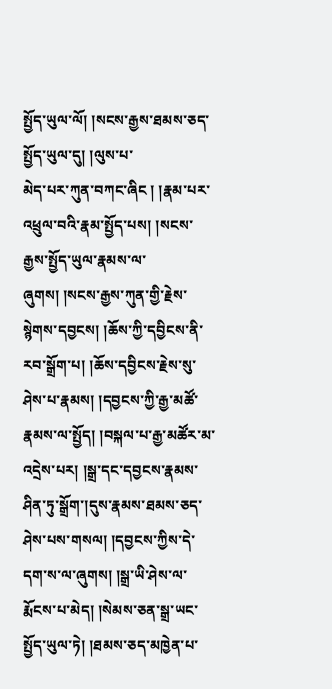སྤྱོད་ཡུལ་ལོ། །སངས་རྒྱས་ཐམས་ཅད་སྤྱོད་ཡུལ་དུ། །ལུས་པ་
མེད་པར་ཀུན་བཀང་ཞིང ། །རྣམ་པར་འཕྲུལ་བའི་རྣམ་སྤྱོད་པས། །སངས་རྒྱས་སྤྱོད་ཡུལ་རྣམས་ལ་ཞུགས། །སངས་རྒྱས་ཀུན་གྱི་རྗེས་སྙེགས་དབྱངས། །ཆོས་ཀྱི་དབྱིངས་ནི་རབ་སྒྲོག་པ། །ཆོས་དབྱིངས་རྗེས་སུ་ཤེས་པ་རྣམས། །དབྱངས་ཀྱི་རྒྱ་མཚོ་རྣམས་ལ་སྤྱོད། །བསྐལ་པ་རྒྱ་མཚོར་མ་འདྲེས་པར། །སྒྲ་དང་དབྱངས་རྣམས་ཤིན་ཏུ་སྒྲོག་།དུས་རྣམས་ཐམས་ཅད་ཤེས་པས་གསལ། །དབྱངས་ཀྱིས་དེ་དག་ས་ལ་ཞུགས། །སྒྲ་ཡི་ཤེས་ལ་རྨོངས་པ་མེད། །སེམས་ཅན་སྒྲ་ཡང་སྤྱོད་ཡུལ་ཏེ། །ཐམས་ཅད་མཁྱེན་པ་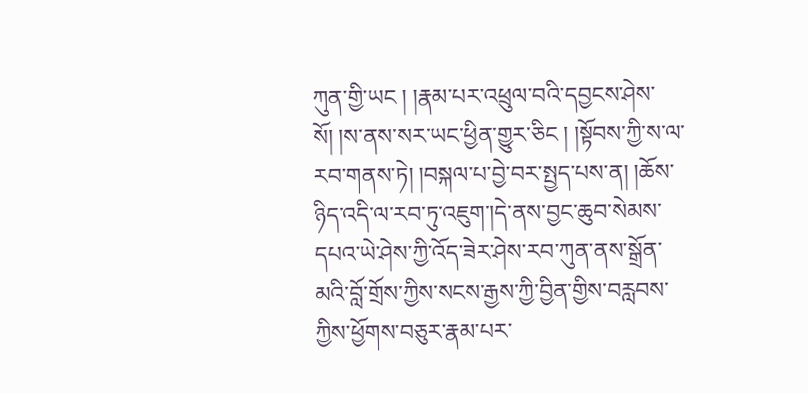ཀུན་གྱི་ཡང ། །རྣམ་པར་འཕྲུལ་བའི་དབྱངས་ཤེས་སོ། །ས་ནས་སར་ཡང་ཕྱིན་གྱུར་ཅིང ། །སྟོབས་ཀྱི་ས་ལ་རབ་གནས་ཏེ། །བསྐལ་པ་བྱེ་བར་སྤྱད་པས་ན། །ཆོས་ཉིད་འདི་ལ་རབ་ཏུ་འཇུག་།དེ་ནས་བྱང་ཆུབ་སེམས་དཔའ་ཡེ་ཤེས་ཀྱི་འོད་ཟེར་ཤེས་རབ་ཀུན་ནས་སྒྲོན་མའི་བློ་གྲོས་ཀྱིས་སངས་རྒྱས་ཀྱི་བྱིན་གྱིས་བརླབས་ཀྱིས་ཕྱོགས་བཅུར་རྣམ་པར་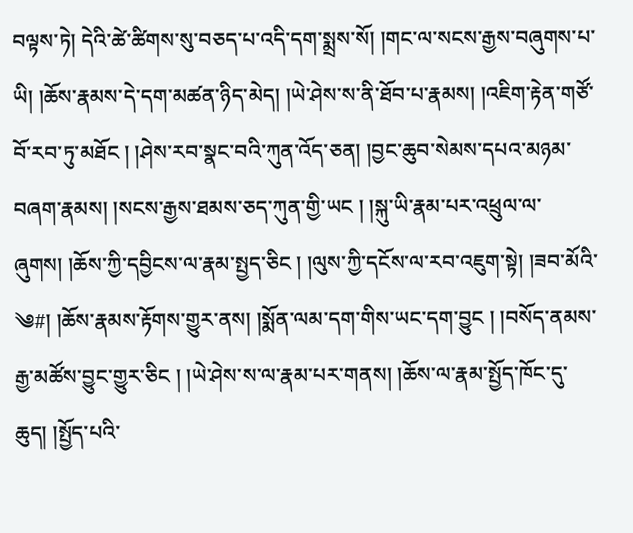བལྟས་ཏེ། དེའི་ཚེ་ཚིགས་སུ་བཅད་པ་འདི་དག་སྨྲས་སོ། །གང་ལ་སངས་རྒྱས་བཞུགས་པ་ཡི། །ཆོས་རྣམས་དེ་དག་མཚན་ཉིད་མེད། །ཡེ་ཤེས་ས་ནི་ཐོབ་པ་རྣམས། །འཇིག་རྟེན་གཙོ་བོ་རབ་ཏུ་མཐོང ། །ཤེས་རབ་སྣང་བའི་ཀུན་འོད་ཅན། །བྱང་ཆུབ་སེམས་དཔའ་མཉམ་བཞག་རྣམས། །སངས་རྒྱས་ཐམས་ཅད་ཀུན་གྱི་ཡང ། །སྐུ་ཡི་རྣམ་པར་འཕྲུལ་ལ་ཞུགས། །ཆོས་ཀྱི་དབྱིངས་ལ་རྣམ་སྤྱད་ཅིང ། །ལུས་ཀྱི་དངོས་ལ་རབ་འཇུག་སྟེ། །ཟབ་མོའི་
༄#། །ཆོས་རྣམས་རྟོགས་གྱུར་ནས། །སྨོན་ལམ་དག་གིས་ཡང་དག་བྱུང ། །བསོད་ནམས་རྒྱ་མཚོས་བྱུང་གྱུར་ཅིང ། །ཡེ་ཤེས་ས་ལ་རྣམ་པར་གནས། །ཆོས་ལ་རྣམ་སྤྱོད་ཁོང་དུ་ཆུད། །སྤྱོད་པའི་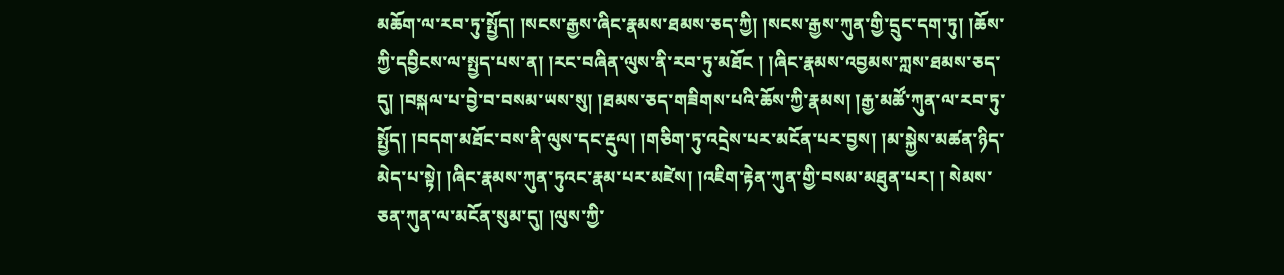མཆོག་ལ་རབ་ཏུ་སྤྱོད། །སངས་རྒྱས་ཞིང་རྣམས་ཐམས་ཅད་ཀྱི། །སངས་རྒྱས་ཀུན་གྱི་དྲུང་དག་ཏུ། །ཆོས་ཀྱི་དབྱིངས་ལ་སྤྱད་པས་ན། །རང་བཞིན་ལུས་ནི་རབ་ཏུ་མཐོང ། །ཞིང་རྣམས་འབྱམས་ཀླས་ཐམས་ཅད་དུ། །བསྐལ་པ་བྱེ་བ་བསམ་ཡས་སུ། །ཐམས་ཅད་གཟིགས་པའི་ཆོས་ཀྱི་རྣམས། །རྒྱ་མཚོ་ཀུན་ལ་རབ་ཏུ་སྤྱོད། །བདག་མཐོང་བས་ནི་ལུས་དང་རྡུལ། །གཅིག་ཏུ་འདྲེས་པར་མངོན་པར་བྱས། །མ་སྐྱེས་མཚན་ཉིད་མེད་པ་སྟེ། །ཞིང་རྣམས་ཀུན་ཏུའང་རྣམ་པར་མཛེས། །འཇིག་རྟེན་ཀུན་གྱི་བསམ་མཐུན་པར། ། སེམས་ཅན་ཀུན་ལ་མངོན་སུམ་དུ། །ལུས་ཀྱི་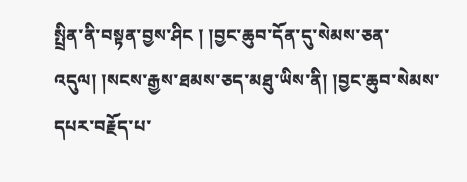སྤྲིན་ནི་བསྟན་བྱས་ཤིང ། །བྱང་ཆུབ་དོན་དུ་སེམས་ཅན་འདུལ། །སངས་རྒྱས་ཐམས་ཅད་མཐུ་ཡིས་ནི། །བྱང་ཆུབ་སེམས་དཔར་བརྗོད་པ་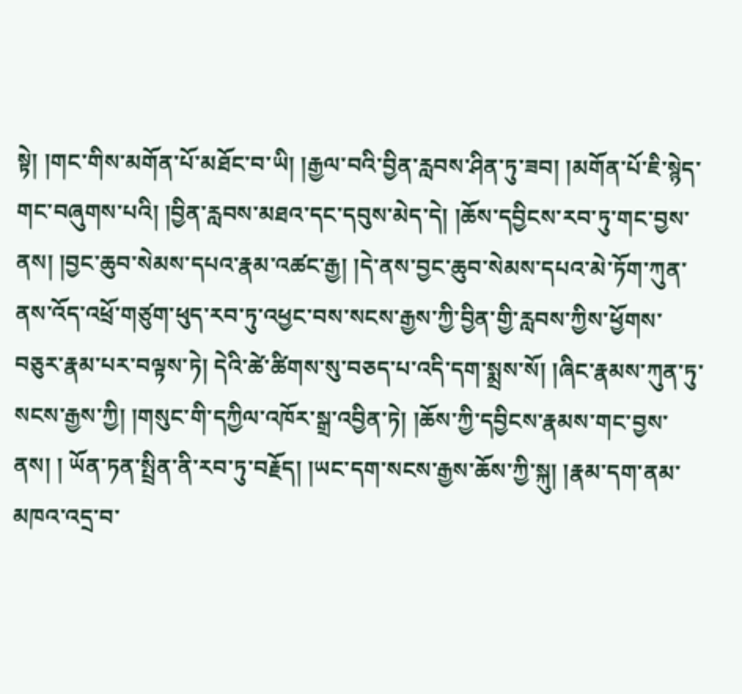སྟེ། །གང་གིས་མགོན་པོ་མཐོང་བ་ཡི། །རྒྱལ་བའི་བྱིན་རླབས་ཤིན་ཏུ་ཟབ། །མགོན་པོ་ཇི་སྙེད་གང་བཞུགས་པའི། །བྱིན་རླབས་མཐའ་དང་དབུས་མེད་དེ། །ཆོས་དབྱིངས་རབ་ཏུ་གང་བྱས་ནས། །བྱང་ཆུབ་སེམས་དཔའ་རྣམ་འཚང་རྒྱ། །དེ་ནས་བྱང་ཆུབ་སེམས་དཔའ་མེ་ཏོག་ཀུན་ནས་འོད་འཕྲོ་གཙུག་ཕུད་རབ་ཏུ་འཕྱང་བས་སངས་རྒྱས་ཀྱི་བྱིན་གྱི་རླབས་ཀྱིས་ཕྱོགས་
བཅུར་རྣམ་པར་བལྟས་ཏེ། དེའི་ཚེ་ཚིགས་སུ་བཅད་པ་འདི་དག་སྨྲས་སོ། །ཞིང་རྣམས་ཀུན་ཏུ་སངས་རྒྱས་ཀྱི། །གསུང་གི་དཀྱིལ་འཁོར་སྒྲ་འབྱིན་ཏེ། །ཆོས་ཀྱི་དབྱིངས་རྣམས་གང་བྱས་ནས། ། ཡོན་ཏན་སྤྲིན་ནི་རབ་ཏུ་བརྗོད། །ཡང་དག་སངས་རྒྱས་ཆོས་ཀྱི་སྐུ། །རྣམ་དག་ནམ་མཁའ་འདྲ་བ་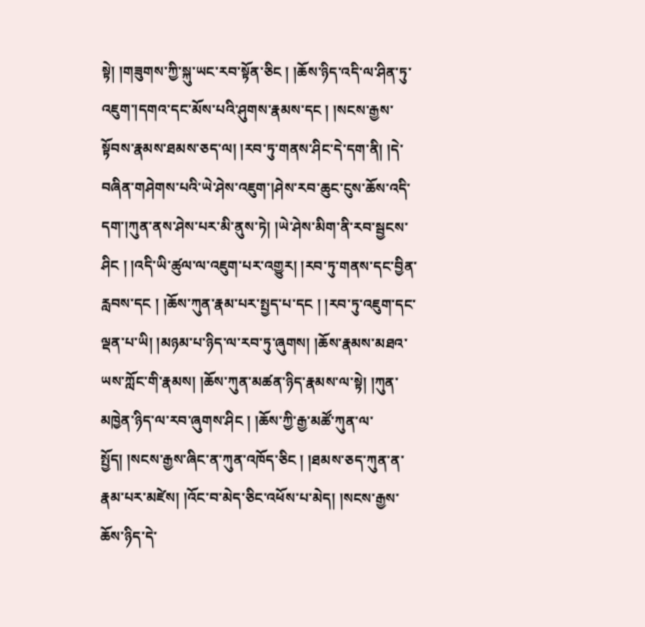སྟེ། །གཟུགས་ཀྱི་སྐུ་ཡང་རབ་སྟོན་ཅིང ། །ཆོས་ཉིད་འདི་ལ་ཤིན་ཏུ་འཇུག་།དགའ་དང་མོས་པའི་ཤུགས་རྣམས་དང ། །སངས་རྒྱས་སྟོབས་རྣམས་ཐམས་ཅད་ལ། །རབ་ཏུ་གནས་ཤིང་དེ་དག་ནི། །དེ་བཞིན་གཤེགས་པའི་ཡེ་ཤེས་འཇུག་།ཤེས་རབ་ཆུང་ངུས་ཆོས་འདི་དག་།ཀུན་ནས་ཤེས་པར་མི་ནུས་ཏེ། །ཡེ་ཤེས་མིག་ནི་རབ་སྦྱངས་ཤིང ། །འདི་ཡི་ཚུལ་ལ་འཇུག་པར་འགྱུར། །རབ་ཏུ་གནས་དང་བྱིན་རླབས་དང ། །ཆོས་ཀུན་རྣམ་པར་སྤྱད་པ་དང ། །རབ་ཏུ་འཇུག་དང་ལྡན་པ་ཡི། །མཉམ་པ་ཉིད་ལ་རབ་ཏུ་ཞུགས། །ཆོས་རྣམས་མཐའ་ཡས་ཀློང་གི་རྣམས། །ཆོས་ཀུན་མཚན་ཉིད་རྣམས་ལ་སྟེ། །ཀུན་མཁྱེན་ཉིད་ལ་རབ་ཞུགས་ཤིང ། །ཆོས་ཀྱི་རྒྱ་མཚོ་ཀུན་ལ་སྤྱོད། །སངས་རྒྱས་ཞིང་ན་ཀུན་འཁོད་ཅིང ། །ཐམས་ཅད་ཀུན་ན་རྣམ་པར་མཛེས། །འོང་བ་མེད་ཅིང་འཕོས་པ་མེད། །སངས་རྒྱས་ཆོས་ཉིད་དེ་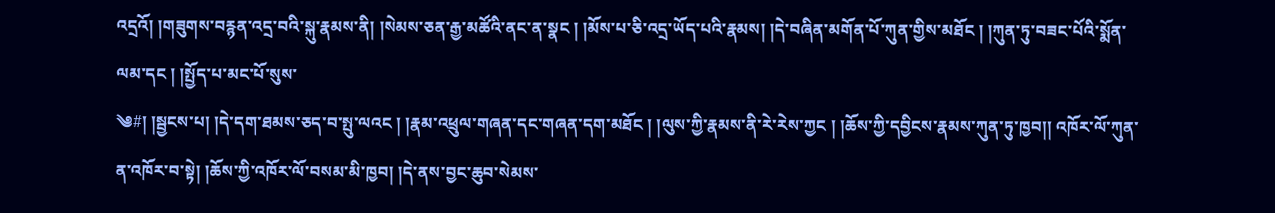འདྲའོ། །གཟུགས་བརྙན་འདྲ་བའི་སྐུ་རྣམས་ནི། །སེམས་ཅན་རྒྱ་མཚོའི་ནང་ན་སྣང ། །མོས་པ་ཅི་འདྲ་ཡོད་པའི་རྣམས། །དེ་བཞིན་མགོན་པོ་ཀུན་གྱིས་མཐོང ། །ཀུན་ཏུ་བཟང་པོའི་སྨོན་ལམ་དང ། །སྤྱོད་པ་མང་པོ་སུས་
༄#། །སྦྱངས་པ། །དེ་དག་ཐམས་ཅད་བ་སྤུ་ལའང ། །རྣམ་འཕྲུལ་གཞན་དང་གཞན་དག་མཐོང ། །ལུས་ཀྱི་རྣམས་ནི་རེ་རེས་ཀྱང ། །ཆོས་ཀྱི་དབྱིངས་རྣམས་ཀུན་ཏུ་ཁྱབ།། འཁོར་ལོ་ཀུན་ན་འཁོར་བ་སྟེ། །ཆོས་ཀྱི་འཁོར་ལོ་བསམ་མི་ཁྱབ། །དེ་ནས་བྱང་ཆུབ་སེམས་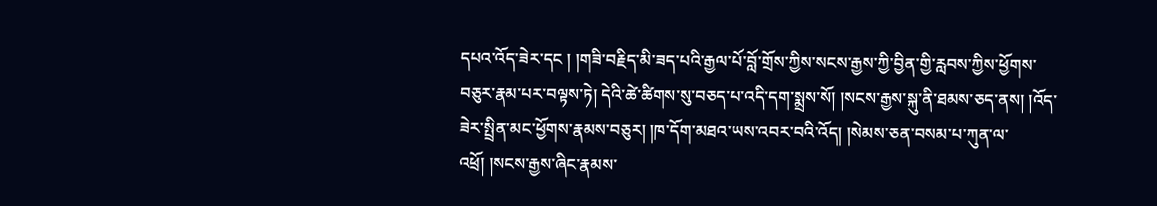དཔའ་འོད་ཟེར་དང ། །གཟི་བརྗིད་མི་ཟད་པའི་རྒྱལ་པོ་བློ་གྲོས་ཀྱིས་སངས་རྒྱས་ཀྱི་བྱིན་གྱི་རླབས་ཀྱིས་ཕྱོགས་བཅུར་རྣམ་པར་བལྟས་ཏེ། དེའི་ཚེ་ཚིགས་སུ་བཅད་པ་འདི་དག་སྨྲས་སོ། །སངས་རྒྱས་སྐུ་ནི་ཐམས་ཅད་ནས། །འོད་ཟེར་སྤྲིན་མང་ཕྱོགས་རྣམས་བཅུར། །ཁ་དོག་མཐའ་ཡས་འབར་བའི་འོད། །སེམས་ཅན་བསམ་པ་ཀུན་ལ་འཕྲོ། །སངས་རྒྱས་ཞིང་རྣམས་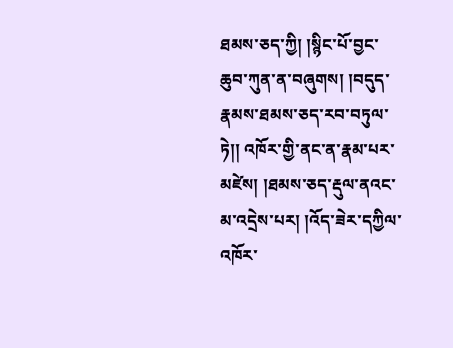ཐམས་ཅད་ཀྱི། །སྙིང་པོ་བྱང་ཆུབ་ཀུན་ན་བཞུགས། །བདུད་རྣམས་ཐམས་ཅད་རབ་བཏུལ་ཏེ།། འཁོར་གྱི་ནང་ན་རྣམ་པར་མཛེས། །ཐམས་ཅད་རྡུལ་ནའང་མ་འདྲེས་པར། །འོད་ཟེར་དཀྱིལ་འཁོར་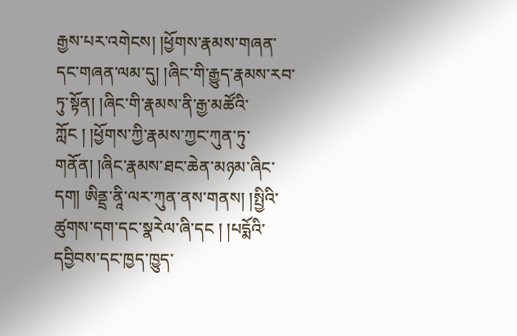རྒྱས་པར་འགེངས། །ཕྱོགས་རྣམས་གཞན་དང་གཞན་ལམ་དུ། །ཞིང་གི་རྒྱུད་རྣམས་རབ་ཏུ་སྟོན། །ཞིང་གི་རྣམས་ནི་རྒྱ་མཚོའི་ཀློང ། །ཕྱོགས་ཀྱི་རྣམས་ཀྱང་ཀུན་ཏུ་གནོན། །ཞིང་རྣམས་ཐང་ཆེན་མཉམ་ཞིང་དག། ཨིནྡྲ་ནཱི་ལར་ཀུན་ནས་གནས། །སྤྱིའི་ཚུགས་དག་དང་སྣརེལ་ཞི་དང ། །པདྨོའི་དབྱིབས་དང་ཁྱད་ཁྱུད་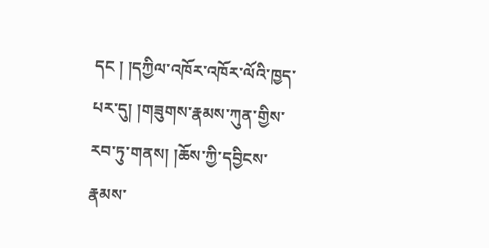དང ། །དཀྱིལ་འཁོར་འཁོར་ལོའི་ཁྱད་པར་དུ། །གཟུགས་རྣམས་ཀུན་གྱིས་རབ་ཏུ་གནས། །ཆོས་ཀྱི་དབྱིངས་རྣམས་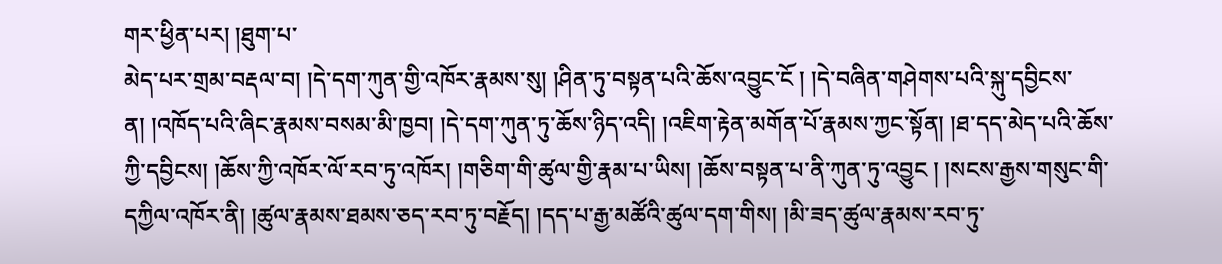གར་ཕྱིན་པར། །ཐུག་པ་
མེད་པར་གྲམ་བརྡལ་བ། །དེ་དག་ཀུན་གྱི་འཁོར་རྣམས་སུ། །ཤིན་ཏུ་བསྟན་པའི་ཆོས་འབྱུང་ངོ ། །དེ་བཞིན་གཤེགས་པའི་སྐུ་དབྱིངས་ན། །འཁོད་པའི་ཞིང་རྣམས་བསམ་མི་ཁྱབ། །དེ་དག་ཀུན་ཏུ་ཆོས་ཉིད་འདི། །འཇིག་རྟེན་མགོན་པོ་རྣམས་ཀྱང་སྟོན། །ཐ་དད་མེད་པའི་ཆོས་ཀྱི་དབྱིངས། །ཆོས་ཀྱི་འཁོར་ལོ་རབ་ཏུ་འཁོར། །གཅིག་གི་ཚུལ་གྱི་རྣམ་པ་ཡིས། །ཆོས་བསྟན་པ་ནི་ཀུན་ཏུ་འབྱུང ། །སངས་རྒྱས་གསུང་གི་དཀྱིལ་འཁོར་ནི། །ཚུལ་རྣམས་ཐམས་ཅད་རབ་ཏུ་བརྗོད། །དད་པ་རྒྱ་མཚོའི་ཚུལ་དག་གིས། །མི་ཟད་ཚུལ་རྣམས་རབ་ཏུ་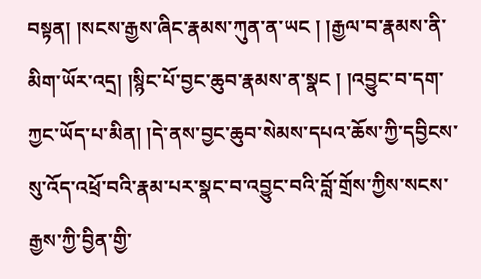བསྟན། །སངས་རྒྱས་ཞིང་རྣམས་ཀུན་ན་ཡང ། །རྒྱལ་བ་རྣམས་ནི་མིག་ཡོར་འདྲ། །སྙིང་པོ་བྱང་ཆུབ་རྣམས་ན་སྣང ། །འབྱུང་བ་དག་ཀྱང་ཡོད་པ་མིན། །དེ་ནས་བྱང་ཆུབ་སེམས་དཔའ་ཆོས་ཀྱི་དབྱིངས་སུ་འོད་འཕྲོ་བའི་རྣམ་པར་སྣང་བ་འབྱུང་བའི་བློ་གྲོས་ཀྱིས་སངས་རྒྱས་ཀྱི་བྱིན་གྱི་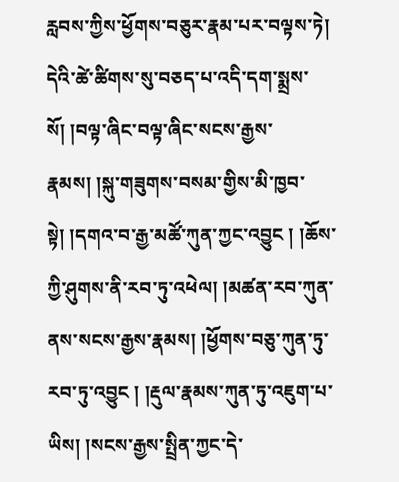རླབས་ཀྱིས་ཕྱོགས་བཅུར་རྣམ་པར་བལྟས་ཏེ། དེའི་ཚེ་ཚིགས་སུ་བཅད་པ་འདི་དག་སྨྲས་སོ། །བལྟ་ཞིང་བལྟ་ཞིང་སངས་རྒྱས་རྣམས། །སྐུ་གཟུགས་བསམ་གྱིས་མི་ཁྱབ་སྟེ། །དགའ་བ་རྒྱ་མཚོ་ཀུན་ཀྱང་འབྱུང ། །ཆོས་ཀྱི་ཤུགས་ནི་རབ་ཏུ་འཕེལ། །མཚན་རབ་ཀུན་ནས་སངས་རྒྱས་རྣམས། །ཕྱོགས་བཅུ་ཀུན་ཏུ་རབ་ཏུ་འབྱུང ། །རྡུལ་རྣམས་ཀུན་ཏུ་འཇུག་པ་ཡིས། །སངས་རྒྱས་སྤྲིན་ཀྱང་དེ་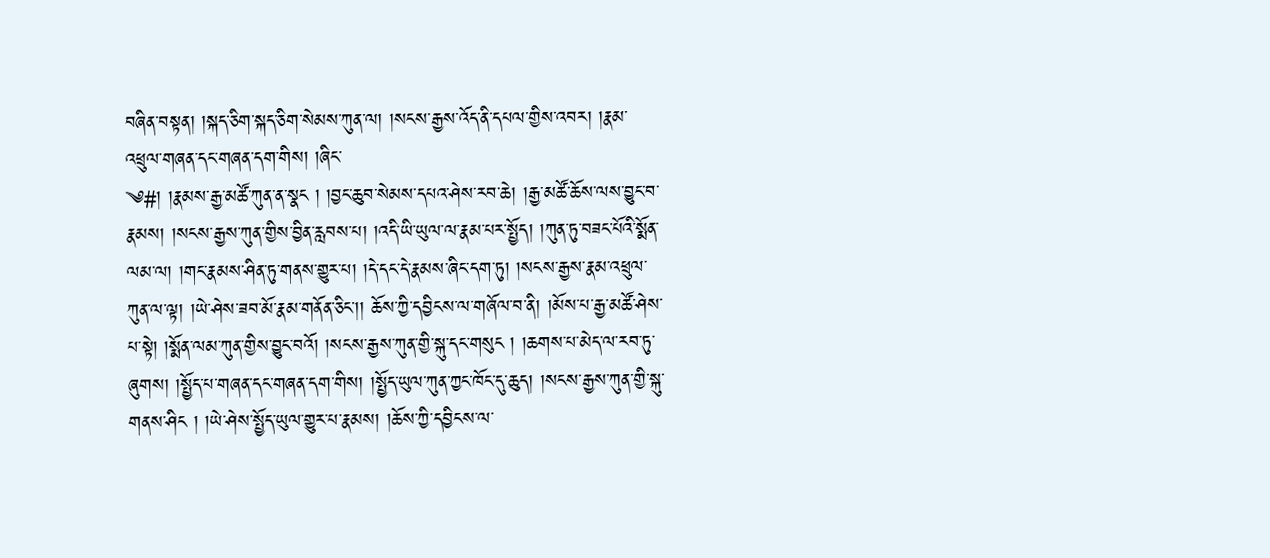བཞིན་བསྟན། །སྐད་ཅིག་སྐད་ཅིག་སེམས་ཀུན་ལ། །སངས་རྒྱས་འོད་ནི་དཔལ་གྱིས་འབར། །རྣམ་འཕྲུལ་གཞན་དང་གཞན་དག་གིས། །ཞིང་
༄#། །རྣམས་རྒྱ་མཚོ་ཀུན་ན་སྣང ། །བྱང་ཆུབ་སེམས་དཔའ་ཤེས་རབ་ཆེ། །རྒྱ་མཚོ་ཆོས་ལས་བྱུང་བ་རྣམས། །སངས་རྒྱས་ཀུན་གྱིས་བྱིན་རླབས་པ། །འདི་ཡི་ཡུལ་ལ་རྣམ་པར་སྤྱོད། །ཀུན་ཏུ་བཟང་པོའི་སྨོན་ལམ་ལ། །གང་རྣམས་ཤིན་ཏུ་གནས་གྱུར་པ། །དེ་དང་དེ་རྣམས་ཞིང་དག་ཏུ། །སངས་རྒྱས་རྣམ་འཕྲུལ་ཀུན་ལ་ལྟ། །ཡེ་ཤེས་ཟབ་མོ་རྣམ་གནོན་ཅིང་།། ཆོས་ཀྱི་དབྱིངས་ལ་གཞོལ་བ་ནི། །མོས་པ་རྒྱ་མཚོ་ཤེས་པ་སྟེ། །སྨོན་ལམ་ཀུན་གྱིས་བྱུང་བའོ། །སངས་རྒྱས་ཀུན་གྱི་སྐུ་དང་གསུང ། །ཆགས་པ་མེད་ལ་རབ་ཏུ་ཞུགས། །སྤྱོད་པ་གཞན་དང་གཞན་དག་གིས། །སྤྱོད་ཡུལ་ཀུན་ཀྱང་ཁོང་དུ་ཆུད། །སངས་རྒྱས་ཀུན་གྱི་སྐུ་གནས་ཤིང ། །ཡེ་ཤེས་སྤྱོད་ཡུལ་གྱུར་པ་རྣམས། །ཆོས་ཀྱི་དབྱིངས་ལ་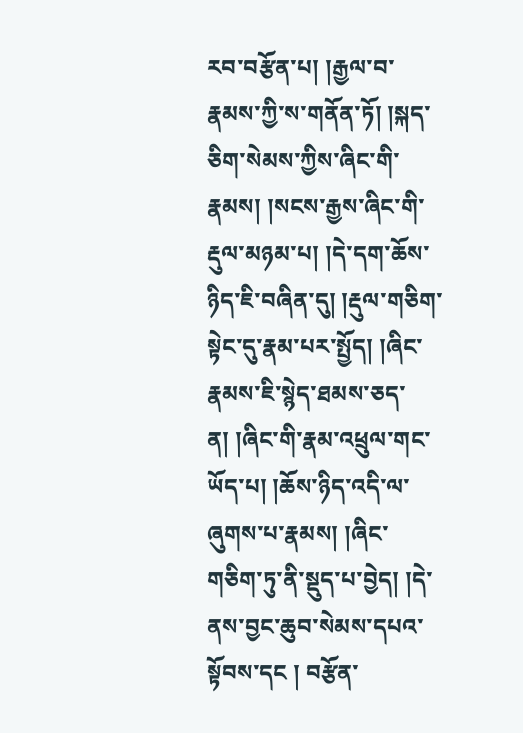རབ་བརྩོན་པ། །རྒྱལ་བ་རྣམས་ཀྱི་ས་གནོན་ཏོ། །སྐད་ཅིག་སེམས་ཀྱིས་ཞིང་གི་རྣམས། །སངས་རྒྱས་ཞིང་གི་རྡུལ་མཉམ་པ། །དེ་དག་ཆོས་ཉིད་ཇི་བཞིན་དུ། །རྡུལ་གཅིག་སྟེང་དུ་རྣམ་པར་སྤྱོད། །ཞིང་རྣམས་ཇི་སྙེད་ཐམས་ཅད་ན། །ཞིང་གི་རྣམ་འཕྲུལ་གང་ཡོད་པ། །ཆོས་ཉིད་འདི་ལ་ཞུགས་པ་རྣམས། །ཞིང་གཅིག་ཏུ་ནི་སྡུད་པ་བྱེད། །དེ་ནས་བྱང་ཆུབ་སེམས་དཔའ་སྟོབས་དང ། བརྩོན་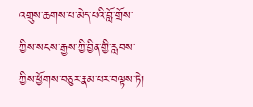འགྲུས་ཆགས་པ་མེད་པའི་བློ་གྲོས་ཀྱིས་སངས་རྒྱས་ཀྱི་བྱིན་གྱི་རླབས་ཀྱིས་ཕྱོགས་བཅུར་རྣམ་པར་བལྟས་ཏེ།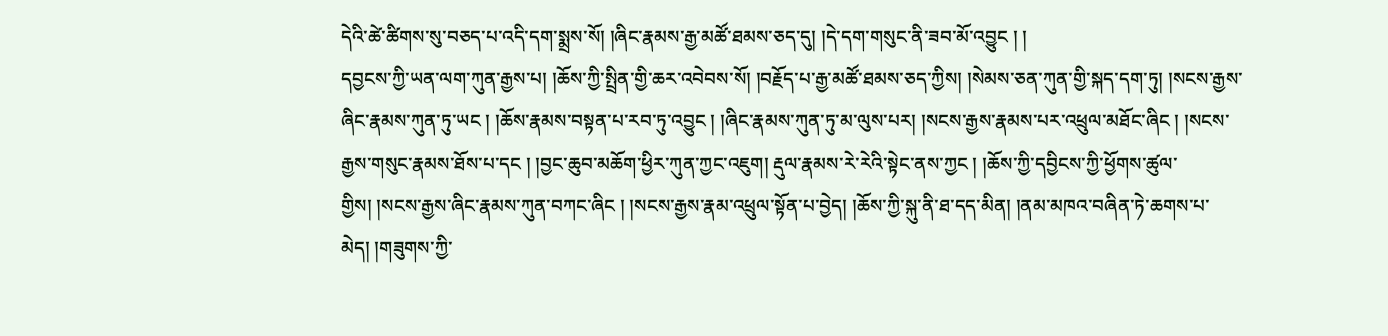དེའི་ཚེ་ཚིགས་སུ་བཅད་པ་འདི་དག་སྨྲས་སོ། །ཞིང་རྣམས་རྒྱ་མཚོ་ཐམས་ཅད་དུ། །དེ་དག་གསུང་ནི་ཟབ་མོ་འབྱུང ། །
དབྱངས་ཀྱི་ཡན་ལག་ཀུན་རྒྱས་པ། །ཆོས་ཀྱི་སྤྲིན་གྱི་ཆར་འབེབས་སོ། །བརྗོད་པ་རྒྱ་མཚོ་ཐམས་ཅད་ཀྱིས། །སེམས་ཅན་ཀུན་གྱི་སྐད་དག་ཏུ། །སངས་རྒྱས་ཞིང་རྣམས་ཀུན་ཏུ་ཡང ། །ཆོས་རྣམས་བསྟན་པ་རབ་ཏུ་འབྱུང ། །ཞིང་རྣམས་ཀུན་ཏུ་མ་ལུས་པར། །སངས་རྒྱས་རྣམས་པར་འཕྲུལ་མཐོང་ཞིང ། །སངས་རྒྱས་གསུང་རྣམས་ཐོས་པ་དང ། །བྱང་ཆུབ་མཆོག་ཕྱིར་ཀུན་ཀྱང་འཇུག། རྡུལ་རྣམས་རེ་རེའི་སྟེང་ནས་ཀྱང ། །ཆོས་ཀྱི་དབྱིངས་ཀྱི་ཕྱོགས་ཚུལ་གྱིས། །སངས་རྒྱས་ཞིང་རྣམས་ཀུན་བཀང་ཞིང ། །སངས་རྒྱས་རྣམ་འཕྲུལ་སྟོན་པ་བྱེད། །ཆོས་ཀྱི་སྐུ་ནི་ཐ་དད་མིན། །ནམ་མཁའ་བཞིན་ཏེ་ཆགས་པ་མེད། །གཟུགས་ཀྱི་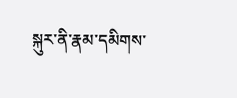སྐུར་ནི་རྣམ་དམིགས་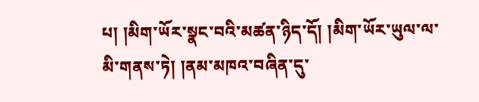པ། །མིག་ཡོར་སྣང་བའི་མཚན་ཉིད་དོ། །མིག་ཡོར་ཡུལ་ལ་མི་གནས་ཏེ། །ནམ་མཁའ་བཞིན་དུ་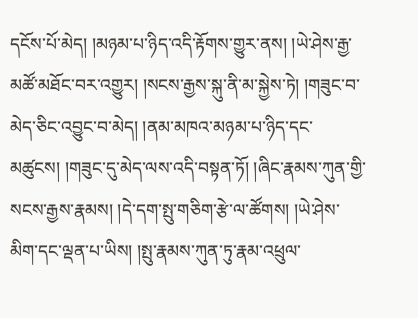དངོས་པོ་མེད། །མཉམ་པ་ཉིད་འདི་རྟོགས་གྱུར་ནས། །ཡེ་ཤེས་རྒྱ་མཚོ་མཐོང་བར་འགྱུར། །སངས་རྒྱས་སྐུ་ནི་མ་སྐྱེས་ཏེ། །གཟུང་བ་མེད་ཅིང་འབྱུང་བ་མེད། །ནམ་མཁའ་མཉམ་པ་ཉིད་དང་མཚུངས། །གཟུང་དུ་མེད་ལས་འདི་བསྟན་ཏོ། །ཞིང་རྣམས་ཀུན་གྱི་སངས་རྒྱས་རྣམས། །དེ་དག་སྤུ་གཅིག་རྩེ་ལ་ཚོགས། །ཡེ་ཤེས་མིག་དང་ལྡན་པ་ཡིས། །སྤུ་རྣམས་ཀུན་ཏུ་རྣམ་འཕྲུལ་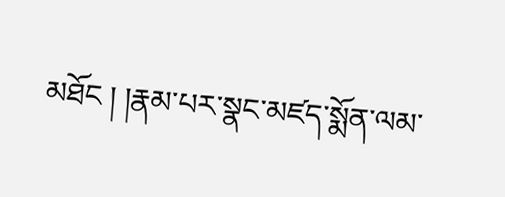མཐོང ། །རྣམ་པར་སྣང་མཛད་སྨོན་ལམ་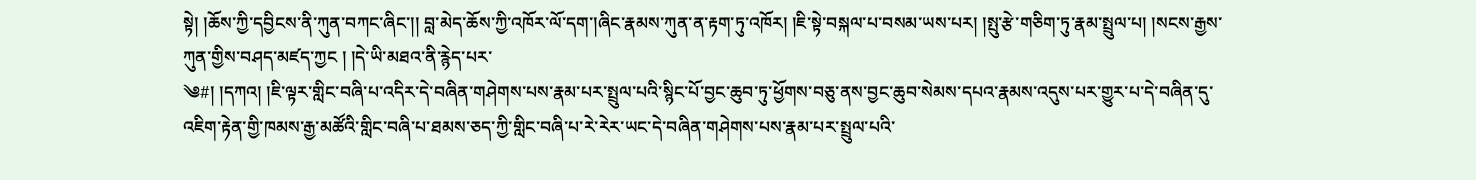སྟེ། །ཆོས་ཀྱི་དབྱིངས་ནི་ཀུན་བཀང་ཞིང་།། བླ་མེད་ཆོས་ཀྱི་འཁོར་ལོ་དག་།ཞིང་རྣམས་ཀུན་ན་རྟག་ཏུ་འཁོར། །ཇི་སྟེ་བསྐལ་པ་བསམ་ཡས་པར། །སྤུ་རྩེ་གཅིག་ཏུ་རྣམ་སྤྲུལ་པ། །སངས་རྒྱས་ཀུན་གྱིས་བཤད་མཛད་ཀྱང ། །དེ་ཡི་མཐའ་ནི་རྙེད་པར་
༄#། །དཀའ། །ཇི་ལྟར་གླིང་བཞི་པ་འདིར་དེ་བཞིན་གཤེགས་པས་རྣམ་པར་སྤྲུལ་པའི་སྙིང་པོ་བྱང་ཆུབ་ཏུ་ཕྱོགས་བཅུ་ནས་བྱང་ཆུབ་སེམས་དཔའ་རྣམས་འདུས་པར་གྱུར་པ་དེ་བཞིན་དུ་འཇིག་རྟེན་གྱི་ཁམས་རྒྱ་མཚོའི་གླིང་བཞི་པ་ཐམས་ཅད་ཀྱི་གླིང་བཞི་པ་རེ་རེར་ཡང་དེ་བཞིན་གཤེགས་པས་རྣམ་པར་སྤྲུལ་པའི་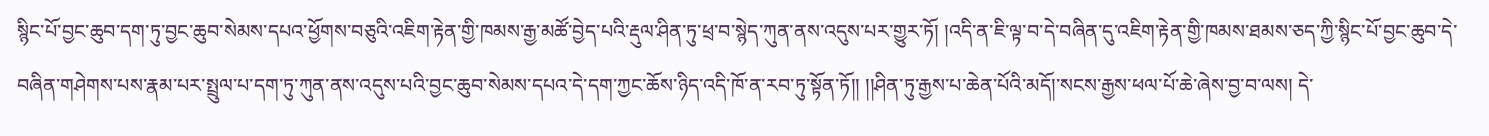སྙིང་པོ་བྱང་ཆུབ་དག་ཏུ་བྱང་ཆུབ་སེམས་དཔའ་ཕྱོགས་བཅུའི་འཇིག་རྟེན་གྱི་ཁམས་རྒྱ་མཚོ་བྱེད་པའི་རྡུལ་ཤིན་ཏུ་ཕྲ་བ་སྙེད་ཀུན་ནས་འདུས་པར་གྱུར་ཏོ། །འདི་ན་ཇི་ལྟ་བ་དེ་བཞིན་དུ་འཇིག་རྟེན་གྱི་ཁམས་ཐམས་ཅད་ཀྱི་སྙིང་པོ་བྱང་ཆུབ་དེ་བཞིན་གཤེགས་པས་རྣམ་པར་སྤྲུལ་པ་དག་ཏུ་ཀུན་ནས་འདུས་པའི་བྱང་ཆུབ་སེམས་དཔའ་དེ་དག་ཀྱང་ཆོས་ཉིད་འདི་ཁོ་ན་རབ་ཏུ་སྟོན་ཏོ།། །།ཤིན་ཏུ་རྒྱས་པ་ཆེན་པོའི་མདོ།་སངས་རྒྱས་ཕལ་པོ་ཆེ་ཞེས་བྱ་བ་ལས། དེ་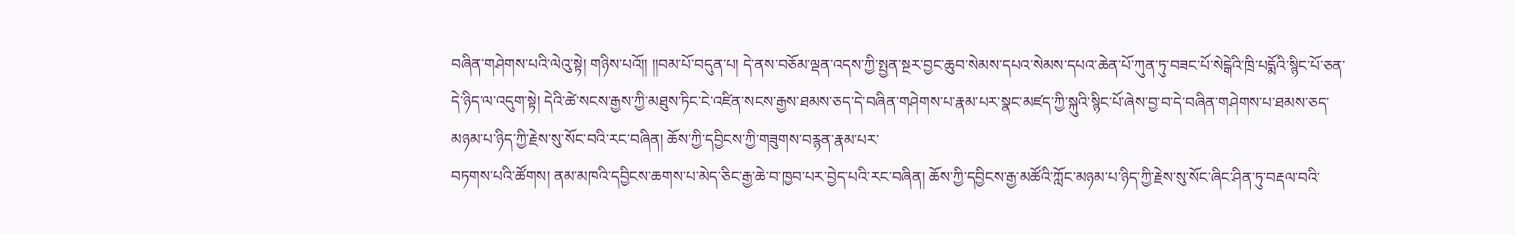བཞིན་གཤེགས་པའི་ལེའུ་སྟེ། གཉིས་པའོ།། །།བམ་པོ་བདུན་པ། དེ་ནས་བཅོམ་ལྡན་འདས་ཀྱི་སྤྱན་སྔར་བྱང་ཆུབ་སེམས་དཔའ་སེམས་དཔའ་ཆེན་པོ་ཀུན་ཏུ་བཟང་པོ་སེངྒེའི་ཁྲི་པདྨོའི་སྙིང་པོ་ཅན་དེ་ཉིད་ལ་འདུག་སྟེ། དེའི་ཚེ་སངས་རྒྱས་ཀྱི་མཐུས་ཏིང་ངེ་འཛིན་སངས་རྒྱས་ཐམས་ཅད་དེ་བཞིན་གཤེགས་པ་རྣམ་པར་སྣང་མཛད་ཀྱི་སྐུའི་སྙིང་པོ་ཞེས་བྱ་བ་དེ་བཞིན་གཤེགས་པ་ཐམས་ཅད་མཉམ་པ་ཉིད་ཀྱི་རྗེས་སུ་སོང་བའི་རང་བཞིན། ཆོས་ཀྱི་དབྱིངས་ཀྱི་གཟུགས་བརྙན་རྣམ་པར་
བཏགས་པའི་ཚོགས། ནམ་མཁའི་དབྱིངས་ཆགས་པ་མེད་ཅིང་རྒྱ་ཆེ་བ་ཁྱབ་པར་བྱེད་པའི་རང་བཞིན། ཆོས་ཀྱི་དབྱིངས་རྒྱ་མཚོའི་ཀློང་མཉམ་པ་ཉིད་ཀྱི་རྗེས་སུ་སོང་ཞིང་ཤིན་ཏུ་བརྡལ་བའི་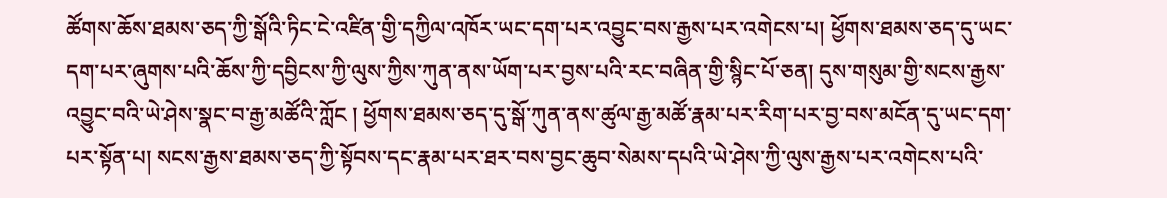ཚོགས་ཆོས་ཐམས་ཅད་ཀྱི་སྒོའི་ཏིང་ངེ་འཛིན་གྱི་དཀྱིལ་འཁོར་ཡང་དག་པར་འབྱུང་བས་རྒྱས་པར་འགེངས་པ། ཕྱོགས་ཐམས་ཅད་དུ་ཡང་དག་པར་ཞུགས་པའི་ཆོས་ཀྱི་དབྱིངས་ཀྱི་ལུས་ཀྱིས་ཀུན་ནས་ཡོག་པར་བྱས་པའི་རང་བཞིན་གྱི་སྙིང་པོ་ཅན། དུས་གསུམ་གྱི་སངས་རྒྱས་འབྱུང་བའི་ཡེ་ཤེས་སྣང་བ་རྒྱ་མཚོའི་ཀློང ། ཕྱོགས་ཐམས་ཅད་དུ་སྒོ་ཀུན་ནས་ཚུལ་རྒྱ་མཚོ་རྣམ་པར་རིག་པར་བྱ་བས་མངོན་དུ་ཡང་དག་པར་སྟོན་པ། སངས་རྒྱས་ཐམས་ཅད་ཀྱི་སྟོབས་དང་རྣམ་པར་ཐར་བས་བྱང་ཆུབ་སེམས་དཔའི་ཡེ་ཤེས་ཀྱི་ལུས་རྒྱས་པར་འགེངས་པའི་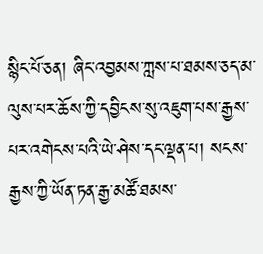སྙིང་པོ་ཅན། ཞིང་འབྱམས་ཀླས་པ་ཐམས་ཅད་མ་ལུས་པར་ཆོས་ཀྱི་དབྱིངས་སུ་འཇུག་པས་རྒྱས་པར་འགེངས་པའི་ཡེ་ཤེས་དང་ལྡན་པ། སངས་རྒྱས་ཀྱི་ཡོན་ཏན་རྒྱ་མཚོ་ཐམས་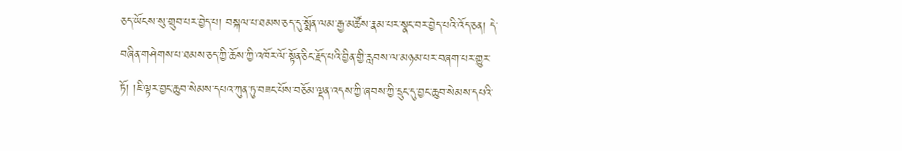ཅད་ཡོངས་སུ་གྲུབ་པར་བྱེད་པ། བསྐལ་པ་ཐམས་ཅད་དུ་སྨོན་ལམ་རྒྱ་མཚོས་རྣམ་པར་སྣང་བར་བྱེད་པའི་འོད་ཅན། དེ་བཞིན་གཤེགས་པ་ཐམས་ཅད་ཀྱི་ཆོས་ཀྱི་འཁོར་ལོ་སྟོན་ཅིང་རྗོད་པའི་བྱིན་གྱི་རླབས་ལ་མཉམ་པར་བཞག་པར་གྱུར་ཏོ། །ཇི་ལྟར་བྱང་ཆུབ་སེམས་དཔའ་ཀུན་ཏུ་བཟང་པོས་བཅོམ་ལྡན་འདས་ཀྱི་ཞབས་ཀྱི་དྲུང་དུ་བྱང་ཆུབ་སེམས་དཔའི་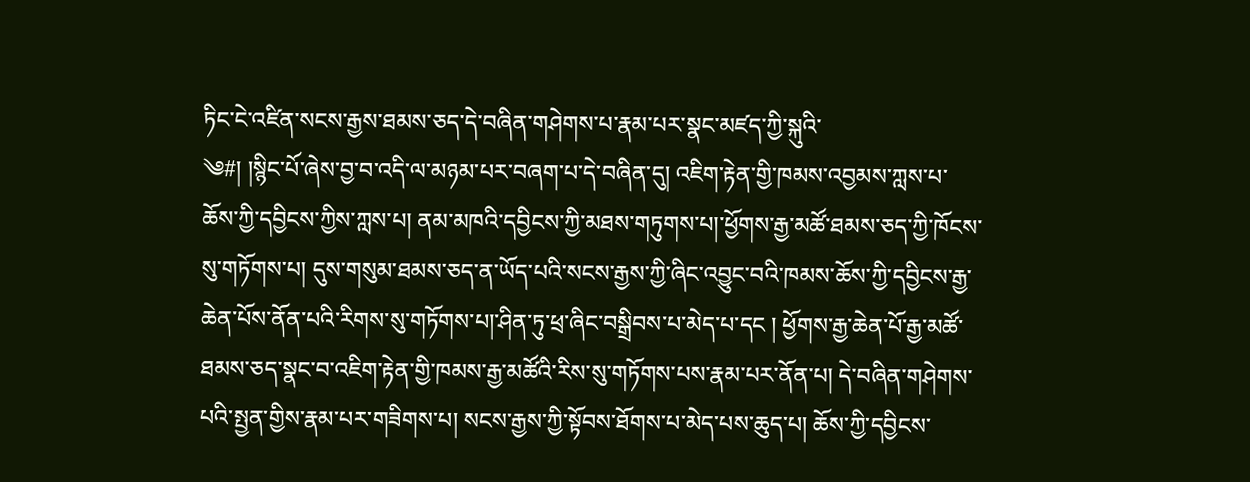ཏིང་ངེ་འཛིན་སངས་རྒྱས་ཐམས་ཅད་དེ་བཞིན་གཤེགས་པ་རྣམ་པར་སྣང་མཛད་ཀྱི་སྐུའི་
༄#། །སྙིང་པོ་ཞེས་བྱ་བ་འདི་ལ་མཉམ་པར་བཞག་པ་དེ་བཞིན་དུ། འཇིག་རྟེན་གྱི་ཁམས་འབྱམས་ཀླས་པ་ཆོས་ཀྱི་དབྱིངས་ཀྱིས་ཀླས་པ། ནམ་མཁའི་དབྱིངས་ཀྱི་མཐས་གཏུགས་པ།་ཕྱོགས་རྒྱ་མཚོ་ཐམས་ཅད་ཀྱི་ཁོངས་སུ་གཏོགས་པ། དུས་གསུམ་ཐམས་ཅད་ན་ཡོད་པའི་སངས་རྒྱས་ཀྱི་ཞིང་འབྱུང་བའི་ཁམས་ཆོས་ཀྱི་དབྱིངས་རྒྱ་ཆེན་པོས་ནོན་པའི་རིགས་སུ་གཏོགས་པ།་ཤིན་ཏུ་ཕྲ་ཞིང་བསྒྲིབས་པ་མེད་པ་དང ། ཕྱོགས་རྒྱ་ཆེན་པོ་རྒྱ་མཚོ་ཐམས་ཅད་སྣང་བ་འཇིག་རྟེན་གྱི་ཁམས་རྒྱ་མཚོའི་རིས་སུ་གཏོགས་པས་རྣམ་པར་ནོན་པ། དེ་བཞིན་གཤེགས་པའི་སྤྱན་གྱིས་རྣམ་པར་གཟིགས་པ། སངས་རྒྱས་ཀྱི་སྟོབས་ཐོགས་པ་མེད་པས་ཆུད་པ། ཆོས་ཀྱི་དབྱིངས་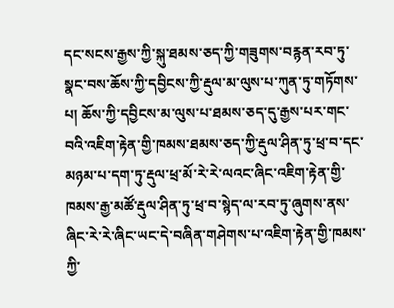དང་སངས་རྒྱས་ཀྱི་སྐུ་ཐམས་ཅད་ཀྱི་གཟུགས་བརྙན་རབ་ཏུ་སྣང་བས་ཆོས་ཀྱི་དབྱིངས་ཀྱི་རྡུལ་མ་ལུས་པ་ཀུན་ཏུ་གཏོགས་པ། ཆོས་ཀྱི་དབྱིངས་མ་ལུས་པ་ཐམས་ཅད་དུ་རྒྱས་པར་གང་བའི་འཇིག་རྟེན་གྱི་ཁམས་ཐམས་ཅད་ཀྱི་རྡུལ་ཤིན་ཏུ་ཕྲ་བ་དང་མཉམ་པ་དག་ཏུ་རྡུལ་ཕྲ་མོ་རེ་རེ་ལའང་ཞིང་འཇིག་རྟེན་གྱི་ཁམས་རྒྱ་མཚོ་རྡུལ་ཤིན་ཏུ་ཕྲ་བ་སྙེད་ལ་རབ་ཏུ་ཞུགས་ནས་ཞིང་རེ་རེ་ཞིང་ཡང་དེ་བཞིན་གཤེགས་པ་འཇིག་རྟེན་གྱི་ཁམས་ཀྱི་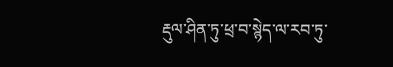རྡུལ་ཤིན་ཏུ་ཕྲ་བ་སྙེད་ལ་རབ་ཏུ་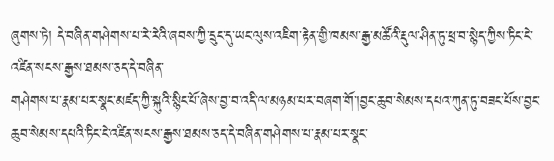ཞུགས་ཏེ། དེ་བཞིན་གཤེགས་པ་རེ་རེའི་ཞབས་ཀྱི་དྲུང་དུ་ཡང་ལུས་འཇིག་རྟེན་གྱི་ཁམས་རྒྱ་མཚོའི་རྡུལ་ཤིན་ཏུ་ཕྲ་བ་སྙེད་ཀྱིས་ཏིང་ངེ་འཛིན་སངས་རྒྱས་ཐམས་ཅད་དེ་བཞིན་
གཤེགས་པ་རྣམ་པར་སྣང་མཛད་ཀྱི་སྐུའི་སྙིང་པོ་ཞེས་བྱ་བ་འདི་ལ་མཉམ་པར་བཞག་གོ་།བྱང་ཆུབ་སེམས་དཔའ་ཀུན་ཏུ་བཟང་པོས་བྱང་ཆུབ་སེམས་དཔའི་ཏིང་ངེ་འཛིན་སངས་རྒྱས་ཐམས་ཅད་དེ་བཞིན་གཤེགས་པ་རྣམ་པར་སྣང་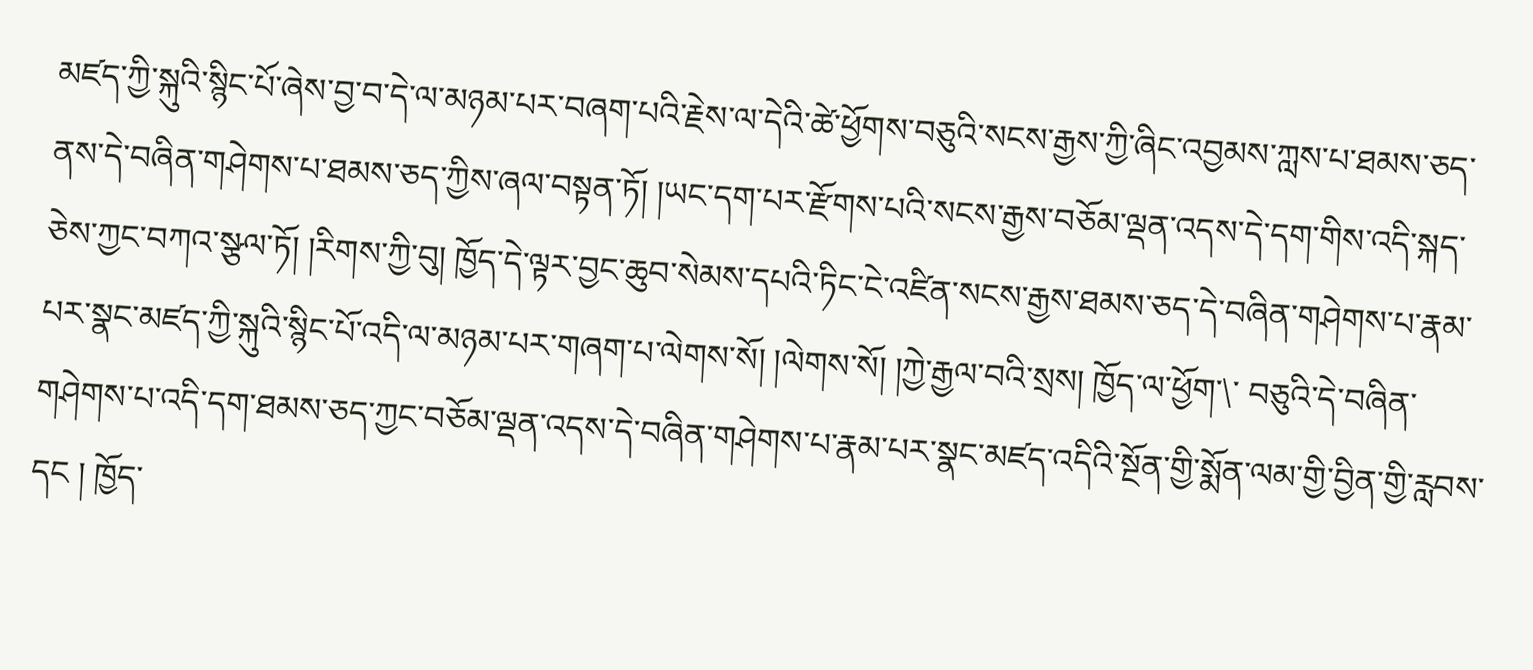མཛད་ཀྱི་སྐུའི་སྙིང་པོ་ཞེས་བྱ་བ་དེ་ལ་མཉམ་པར་བཞག་པའི་རྗེས་ལ་དེའི་ཚེ་ཕྱོགས་བཅུའི་སངས་རྒྱས་ཀྱི་ཞིང་འབྱམས་ཀླས་པ་ཐམས་ཅད་ནས་དེ་བཞིན་གཤེགས་པ་ཐམས་ཅད་ཀྱིས་ཞལ་བསྟན་ཏོ། །ཡང་དག་པར་རྫོགས་པའི་སངས་རྒྱས་བཅོམ་ལྡན་འདས་དེ་དག་གིས་འདི་སྐད་ཅེས་ཀྱང་བཀའ་སྩལ་ཏོ། །རིགས་ཀྱི་བུ། ཁྱོད་དེ་ལྟར་བྱང་ཆུབ་སེམས་དཔའི་ཏིང་ངེ་འཛིན་སངས་རྒྱས་ཐམས་ཅད་དེ་བཞིན་གཤེགས་པ་རྣམ་པར་སྣང་མཛད་ཀྱི་སྐུའི་སྙིང་པོ་འདི་ལ་མཉམ་པར་གཞག་པ་ལེགས་སོ། །ལེགས་སོ། །ཀྱེ་རྒྱལ་བའི་སྲས། ཁྱོད་ལ་ཕྱོག་\་ བཅུའི་དེ་བཞིན་གཤེགས་པ་འདི་དག་ཐམས་ཅད་ཀྱང་བཅོམ་ལྡན་འདས་དེ་བཞིན་གཤེགས་པ་རྣམ་པར་སྣང་མཛད་འདིའི་སྔོན་གྱི་སྨོན་ལམ་གྱི་བྱིན་གྱི་རླབས་དང ། ཁྱོད་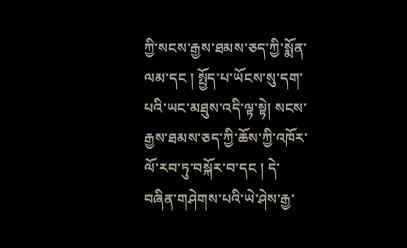ཀྱི་སངས་རྒྱས་ཐམས་ཅད་ཀྱི་སྨོན་ལམ་དང ། སྤྱོད་པ་ཡོངས་སུ་དག་པའི་ཡང་མཐུས་འདི་ལྟ་སྟེ། སངས་རྒྱས་ཐམས་ཅད་ཀྱི་ཆོས་ཀྱི་འཁོར་ལོ་རབ་ཏུ་བསྐོར་བ་དང ། དེ་བཞིན་གཤེགས་པའི་ཡེ་ཤེས་རྒྱ་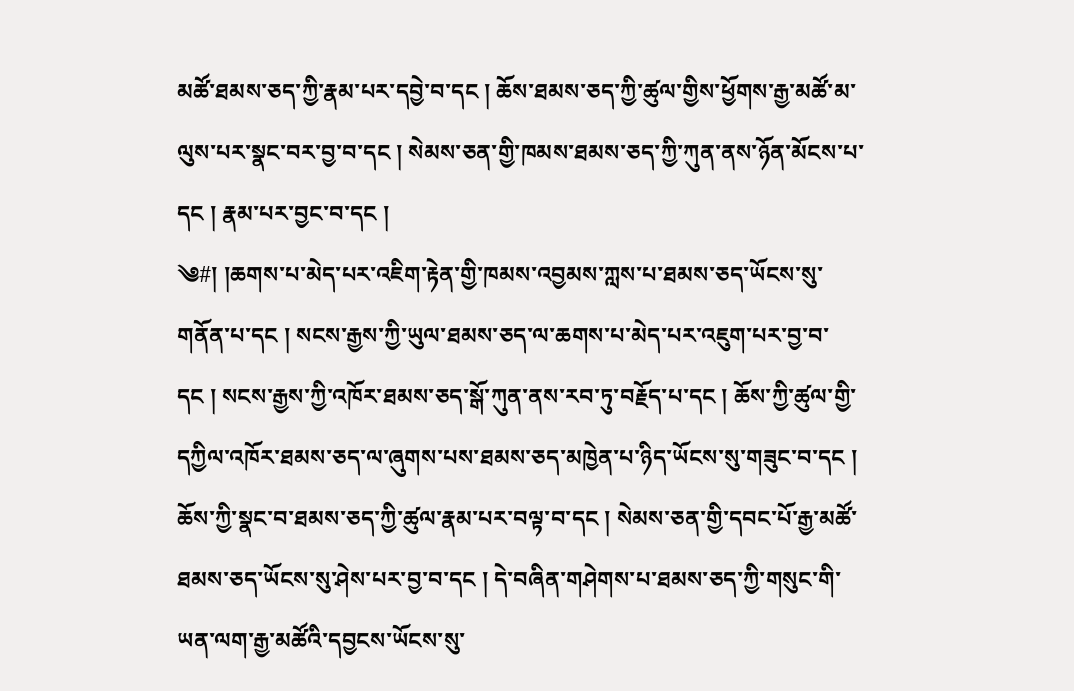མཚོ་ཐམས་ཅད་ཀྱི་རྣམ་པར་དབྱེ་བ་དང ། ཆོས་ཐམས་ཅད་ཀྱི་ཚུལ་གྱིས་ཕྱོགས་རྒྱ་མཚོ་མ་ལུས་པར་སྣང་བར་བྱ་བ་དང ། སེམས་ཅན་གྱི་ཁམས་ཐམས་ཅད་ཀྱི་ཀུན་ནས་ཉོན་མོངས་པ་དང ། རྣམ་པར་བྱང་བ་དང །
༄#། །ཆགས་པ་མེད་པར་འཇིག་རྟེན་གྱི་ཁམས་འབྱམས་ཀླས་པ་ཐམས་ཅད་ཡོངས་སུ་གནོན་པ་དང ། སངས་རྒྱས་ཀྱི་ཡུལ་ཐམས་ཅད་ལ་ཆགས་པ་མེད་པར་འཇུག་པར་བྱ་བ་དང ། སངས་རྒྱས་ཀྱི་འཁོར་ཐམས་ཅད་སྒོ་ཀུན་ནས་རབ་ཏུ་བརྗོད་པ་དང ། ཆོས་ཀྱི་ཚུལ་གྱི་དཀྱིལ་འཁོར་ཐམས་ཅད་ལ་ཞུགས་པས་ཐམས་ཅད་མཁྱེན་པ་ཉིད་ཡོངས་སུ་གཟུང་བ་དང ། ཆོས་ཀྱི་སྣང་བ་ཐམས་ཅད་ཀྱི་ཚུལ་རྣམ་པར་བལྟ་བ་དང ། སེམས་ཅན་གྱི་དབང་པོ་རྒྱ་མཚོ་ཐམས་ཅད་ཡོངས་སུ་ཤེས་པར་བྱ་བ་དང ། དེ་བཞིན་གཤེགས་པ་ཐམས་ཅད་ཀྱི་གསུང་གི་ཡན་ལག་རྒྱ་མཚོའི་དབྱངས་ཡོངས་སུ་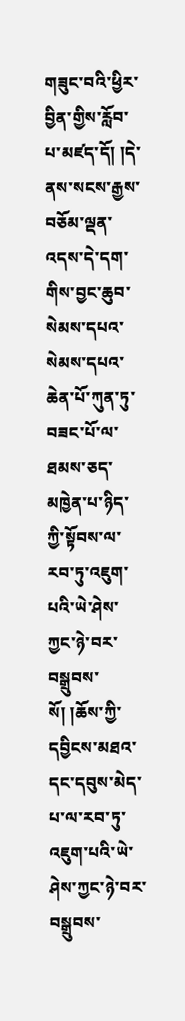གཟུང་བའི་ཕྱིར་བྱིན་གྱིས་རློབ་པ་མཛད་དོ། །དེ་ནས་སངས་རྒྱས་བཅོམ་ལྡན་འདས་དེ་དག་གིས་བྱང་ཆུབ་སེམས་དཔའ་སེམས་དཔའ་ཆེན་པོ་ཀུན་ཏུ་བཟང་པོ་ལ་ཐམས་ཅད་མཁྱེན་པ་ཉིད་ཀྱི་སྟོབས་ལ་རབ་ཏུ་འཇུག་པའི་ཡེ་ཤེས་ཀྱང་ཉེ་བར་བསྒྲུབས་སོ། །ཆོས་ཀྱི་དབྱིངས་མཐའ་དང་དབུས་མེད་པ་ལ་རབ་ཏུ་འཇུག་པའི་ཡེ་ཤེས་ཀྱང་ཉེ་བར་བསྒྲུབས་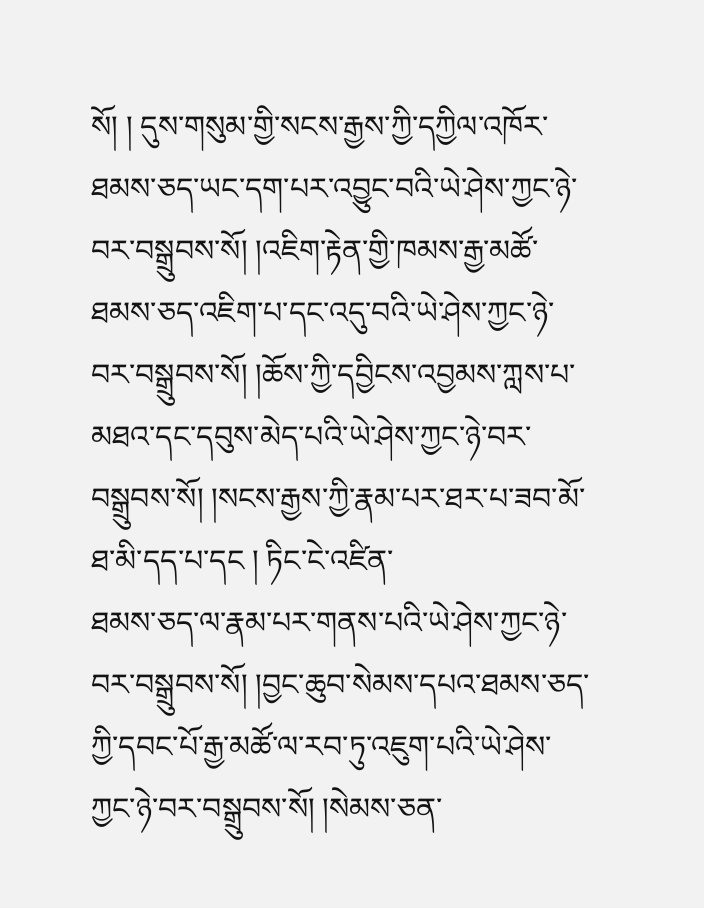སོ། ། དུས་གསུམ་གྱི་སངས་རྒྱས་ཀྱི་དཀྱིལ་འཁོར་ཐམས་ཅད་ཡང་དག་པར་འབྱུང་བའི་ཡེ་ཤེས་ཀྱང་ཉེ་བར་བསྒྲུབས་སོ། །འཇིག་རྟེན་གྱི་ཁམས་རྒྱ་མཚོ་ཐམས་ཅད་འཇིག་པ་དང་འདུ་བའི་ཡེ་ཤེས་ཀྱང་ཉེ་བར་བསྒྲུབས་སོ། །ཆོས་ཀྱི་དབྱིངས་འབྱམས་ཀླས་པ་མཐའ་དང་དབུས་མེད་པའི་ཡེ་ཤེས་ཀྱང་ཉེ་བར་བསྒྲུབས་སོ། །སངས་རྒྱས་ཀྱི་རྣམ་པར་ཐར་པ་ཟབ་མོ་ཐ་མི་དད་པ་དང ། ཏིང་ངེ་འཛིན་
ཐམས་ཅད་ལ་རྣམ་པར་གནས་པའི་ཡེ་ཤེས་ཀྱང་ཉེ་བར་བསྒྲུབས་སོ། །བྱང་ཆུབ་སེམས་དཔའ་ཐམས་ཅད་ཀྱི་དབང་པོ་རྒྱ་མཚོ་ལ་རབ་ཏུ་འཇུག་པའི་ཡེ་ཤེས་ཀྱང་ཉེ་བར་བསྒྲུབས་སོ། །སེམས་ཅན་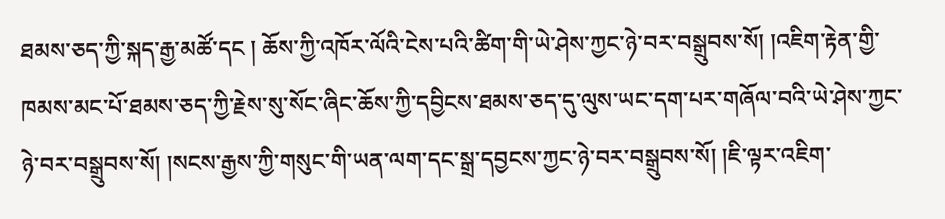ཐམས་ཅད་ཀྱི་སྐད་རྒྱ་མཚོ་དང ། ཆོས་ཀྱི་འཁོར་ལོའི་ངེས་པའི་ཚིག་གི་ཡེ་ཤེས་ཀྱང་ཉེ་བར་བསྒྲུབས་སོ། །འཇིག་རྟེན་གྱི་ཁམས་མང་པོ་ཐམས་ཅད་ཀྱི་རྗེས་སུ་སོང་ཞིང་ཆོས་ཀྱི་དབྱིངས་ཐམས་ཅད་དུ་ལུས་ཡང་དག་པར་གཞོལ་བའི་ཡེ་ཤེས་ཀྱང་ཉེ་བར་བསྒྲུབས་སོ། །སངས་རྒྱས་ཀྱི་གསུང་གི་ཡན་ལག་དང་སྒྲ་དབྱངས་ཀྱང་ཉེ་བར་བསྒྲུབས་སོ། །ཇི་ལྟར་འཇིག་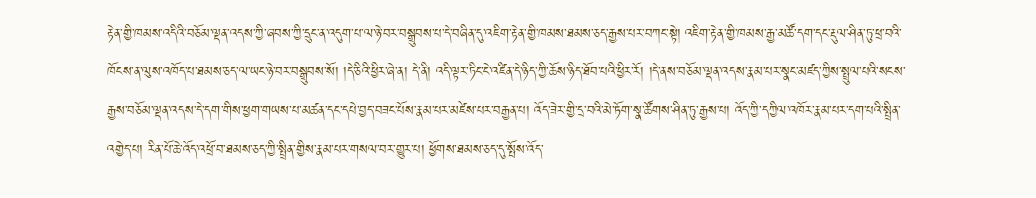རྟེན་གྱི་ཁམས་འདིའི་བཅོམ་ལྡན་འདས་ཀྱི་ཞབས་ཀྱི་དྲུང་ན་འདུག་པ་ལ་ཉེ་བར་བསྒྲུབས་པ་དེ་བཞིན་དུ་འཇིག་རྟེན་གྱི་ཁམས་ཐམས་ཅད་རྒྱས་པར་བཀང་སྟེ། འཇིག་རྟེན་གྱི་ཁམས་རྒྱ་མཚོ་དག་དང་རྡུལ་ཤིན་ཏུ་ཕྲ་བའི་ཁོངས་ན་ལུས་འཁོད་པ་ཐམས་ཅད་ལ་ཡང་ཉེ་བར་བསྒྲུབས་སོ། །དེ་ཅིའི་ཕྱིར་ཞེ་ན། དེ་ནི། འདི་ལྟར་ཏིང་ངེ་འཛིན་དེ་ཉིད་ཀྱི་ཆོས་ཉིད་ཐོབ་པའི་ཕྱིར་རོ། །དེ་ནས་བཅོམ་ལྡན་འདས་རྣམ་པར་སྣང་མཛད་ཀྱིས་སྤྲུལ་པའི་སངས་རྒྱས་བཅོམ་ལྡན་འདས་དེ་དག་གིས་ཕྱག་གཡས་པ་མཚན་དང་དཔེ་བྱད་བཟང་པོས་རྣམ་པར་མཛེས་པར་བརྒྱན་པ། འོད་ཟེར་གྱི་དྲ་བའི་མེ་ཏོག་སྣ་ཚོགས་ཤིན་ཏུ་རྒྱས་པ། འོད་ཀྱི་དཀྱིལ་འཁོར་རྣམ་པར་དག་པའི་སྤྲིན་འགྱེད་པ། རིན་པོ་ཆེ་འོད་འཕྲོ་བ་ཐམས་ཅད་ཀྱི་སྤྲིན་གྱིས་རྣམ་པར་གསལ་བར་གྱུར་པ། ཕྱོགས་ཐམས་ཅད་དུ་སྤོས་འོད་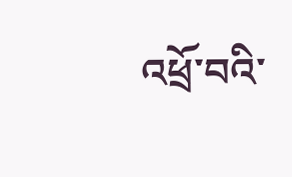འཕྲོ་བའི་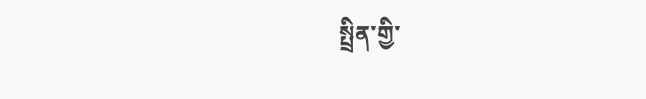སྤྲིན་གྱི་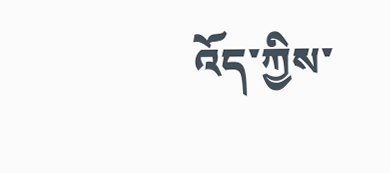འོད་ཀྱིས་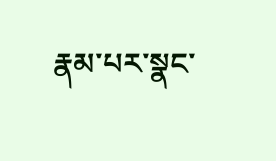རྣམ་པར་སྣང་